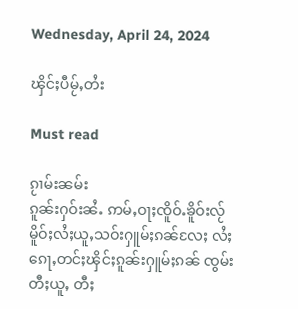Wednesday, April 24, 2024

ၾိင်ႈပီမႂ်ႇတႆး

Must read

ၵႂၢမ်းၼမ်း
ၵူၼ်းႁဝ်းၼႆႉ ဢမ်ႇဝႃႈၸိူဝ်ႉၶိူဝ်းလႂ် မိူဝ်ႈလႆႈယူႇသဝ်းႁူမ်ႈၵၼ်လႄႈ လႆႈၵေႃႇတင်ႈၾိင်ႈၵူၼ်းႁူမ်ႈၵၼ် ၸွမ်းတီႈယူႇ တီႈ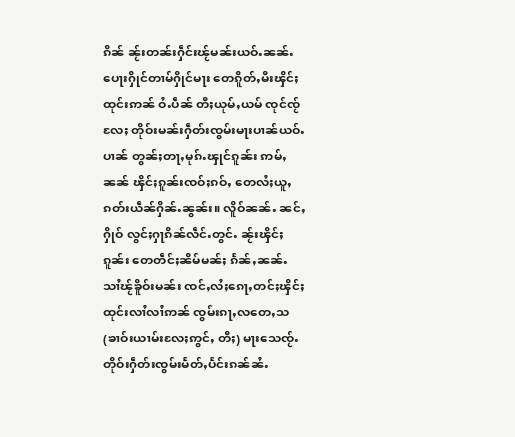ၵိၼ် ၼႂ်းတၼ်းႁဵင်းၽႂ်မၼ်းယဝ်ႉၼၼ်ႉ ပေႃးႁိုင်တၢမ်ႁိုင်မႃး တေၵိူတ်ႇမီးၾိင်ႈထုင်းဢၼ် ဝႆႉပဵၼ် တီႈယုမ်ႇယမ် ၸုင်ၸႂ် လႄႈ တိုဝ်းမၼ်းႁဵတ်းၸွမ်းမႃးပၢၼ်ယဝ်ႉပၢၼ် တွၼ်ႈတႃႇမုၵ်ႉၾုင်ၵူၼ်း ဢမ်ႇၼၼ် ၾိင်ႈၵူၼ်းၸဝ်ႈၵဝ်ႇ တေလႆႈယူႇၵတ်းယဵၼ်ႁိၼ်ႉၼွၼ်း။ လိူဝ်ၼၼ်ႉ ၼင်ႇႁိုဝ် လွင်ႈႁႃၵိၼ်လဵင်ႉတွင်ႉ ၼႂ်းၾိင်ႈၵူၼ်း တေတဵင်ႈၼိမ်မၼ်ႈ ၵႅၼ်ႇၼၼ်ႉ သၢႆၽႂ်ၶိူဝ်းမၼ်း ၸင်ႇလႆႈၵေႃႇတင်ႈၾိင်ႈထုင်းလၢႆလၢႆဢၼ် ၸွမ်းၵႃႇလတေႇသ (ၶၢဝ်းယၢမ်းလႄႈဢွင်ႇ တီႈ) မႃးသေၸႂ်ႉ တိုဝ်းႁဵတ်းၸွမ်းမႅတ်ႇပႅင်းၵၼ်ၼႆႉ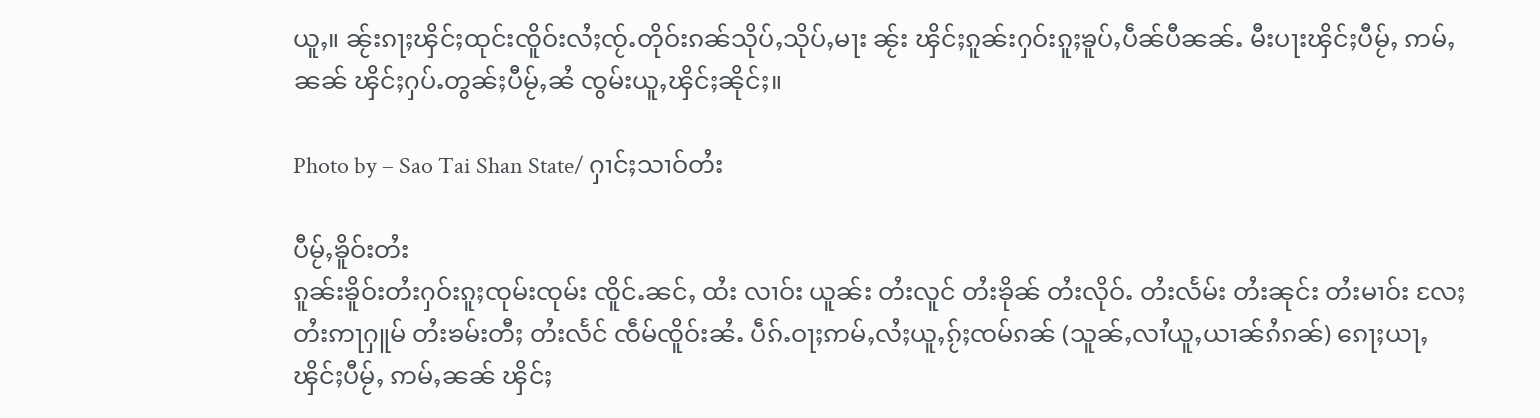ယူႇ။ ၼႂ်းၵႃႈၾိင်ႈထုင်းၸိူဝ်းလႆႈၸႂ်ႉတိုဝ်းၵၼ်သိုပ်ႇသိုပ်ႇမႃး ၼႂ်း ၾိင်ႈၵူၼ်းႁဝ်းၵူႈၶူပ်ႇပဵၼ်ပီၼၼ်ႉ မီးပႃးၾိင်ႈပီမႂ်ႇ ဢမ်ႇၼၼ် ၾိင်ႈႁပ်ႉတွၼ်ႈပီမႂ်ႇၼႆ ၸွမ်းယူႇၾိင်ႈၼိုင်ႈ။

Photo by – Sao Tai Shan State/ ႁၢင်ႈသၢဝ်တႆး

ပီမႂ်ႇၶိူဝ်းတႆး
ၵူၼ်းၶိူဝ်းတႆးႁဝ်းၵူႈၸုမ်းၸုမ်း ၸိူင်ႉၼင်ႇ ထႆး လၢဝ်း ယူၼ်း တႆးလူင် တႆးၶိုၼ် တႆးလိုဝ်ႉ တႆးလႅမ်း တႆးၼုင်း တႆးမၢဝ်း လႄႈ တႆးဢႃႁူမ် တႆးၶမ်းတီႈ တႆးလႅင် ၸဵမ်ၸိူဝ်းၼႆႉ ပဵၵ်ႉဝႃႈဢမ်ႇလႆႈယူႇၵႂ်ႈၸမ်ၵၼ် (သူၼ်ႇလၢႆယူႇယၢၼ်ၵႆၵၼ်) ၵေႃႈယႃႇ ၾိင်ႈပီမႂ်ႇ ဢမ်ႇၼၼ် ၾိင်ႈ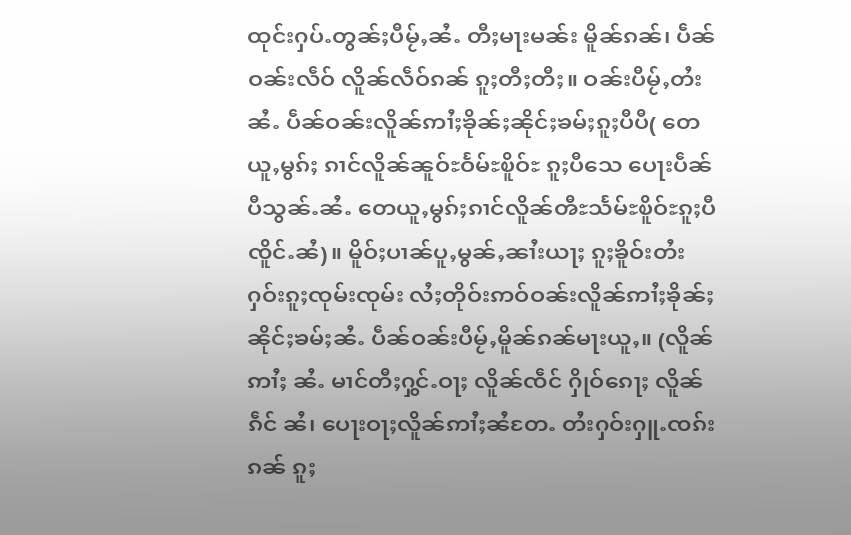ထုင်းႁပ်ႉတွၼ်ႈပီမႂ်ႇၼႆႉ တီႈမႃးမၼ်း မိူၼ်ၵၼ်၊ ပဵၼ်ဝၼ်းလဵဝ် လိူၼ်လဵဝ်ၵၼ် ၵူႈတီႈတီႈ။ ဝၼ်းပီမႂ်ႇတႆးၼႆႉ ပဵၼ်ဝၼ်းလိူၼ်ဢၢႆႈၶိုၼ်ႈၼိုင်ႈၶမ်ႈၵူႈပီပီ( တေယူႇမွၵ်ႈ ၵၢင်လိူၼ်ၼူဝ်ႊဝႅမ်ႊၿိူဝ်ႊ ၵူႈပီသေ ပေႃးပဵၼ်ပီသွၼ်ႉၼႆႉ တေယူႇမွၵ်ႈၵၢင်လိူၼ်ၻီႊသႅမ်ႊၿိူဝ်ႊၵူႈပီၸိူင်ႉၼႆ)။ မိူဝ်ႈပၢၼ်ပူႇမွၼ်ႇၼၢႆးယႃႈ ၵူႈၶိူဝ်းတႆး ႁဝ်းၵူႈၸုမ်းၸုမ်း လႆႈတိုဝ်းဢဝ်ဝၼ်းလိူၼ်ဢၢႆႈၶိုၼ်ႈၼိုင်ႈၶမ်ႈၼႆႉ ပဵၼ်ဝၼ်းပီမႂ်ႇမိူၼ်ၵၼ်မႃးယူႇ။ (လိူၼ်ဢၢႆႈ ၼႆႉ မၢင်တီႈႁွင်ႉဝႃႈ လိူၼ်ၸဵင် ႁိုဝ်ၵေႃႈ လိူၼ်ၵဵင် ၼႆ၊ ပေႃးဝႃႈလိူၼ်ဢၢႆႈၼႆတႄႉ တႆးႁဝ်းႁူႉၸၵ်းၵၼ် ၵူႈ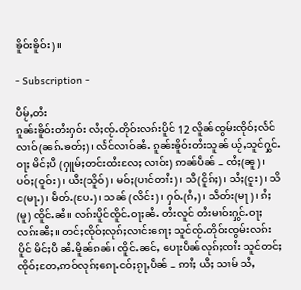ၶိူဝ်းၶိူဝ်း)။

- Subscription -

ပီမႂ်ႇတႆး
ၵူၼ်းၶိူဝ်းတႆးႁဝ်း လႆႈၸႂ်ႉတိုဝ်းလၵ်းပိူင် 12 လိူၼ်ၸွမ်းၸိုဝ်ႈလႅင်လၢဝ်(ၼၵ်ႉၶတ်ႈ)၊ လႅင်လၢဝ်ၼႆႉ ၵူၼ်းၶိူဝ်းတႆးသူၼ် ယႂ်ႇသူင်ႁွင်ႉဝႃႈ မိင်ႈပီ (ႁူမ်ႈတင်းထႆးလႄႈ လၢဝ်း) ဢၼ်ပဵၼ် – ၸႆႈ(ၼူ)၊ ပဝ်ႈ(ဝူဝ်း)၊ ယီး(သိူဝ်)၊ မဝ်ႈ(ပၢင်တၢႆး)၊ သီ(ငိူၵ်ႈ)၊ သႆႈ(ငူး)၊ သိင(မႃႉ)၊ မဵတ်ႉ(ပႄႉ)၊ သၼ် (လိင်း)၊ ႁဝ်ႉ(ၵႆႇ)၊ သဵတ်း(မႃ)၊ ၵႆႈ(မူ) ၸိူင်ႉၼႆ။ လၵ်းပိူင်ၸိူင်ႉဝႃႈၼႆႉ တႆးလူင် တႆးမၢဝ်းႁွင်ႉဝႃႈ လၵ်းၼီႈ။ တင်ႈၸိုဝ်ႈလုၵ်ႈလၢင်းၵေႃႈ သူင်ၸႂ်ႉတိုဝ်းၸွမ်းလၵ်းပိူင် မိင်ႈပီ ၼႆႉမိူၼ်ၵၼ်၊ ၸိူင်ႉၼင်ႇ ပေႃးပဵၼ်လုၵ်ႈၸၢႆး သူင်တင်ႈၸိုဝ်ႈတႄႇဢဝ်လုၵ်ႈၵေႃႉငဝ်ႈၵႂႃႇပဵၼ် – ဢၢႆႈ ယီႈ သၢမ် သႆႇ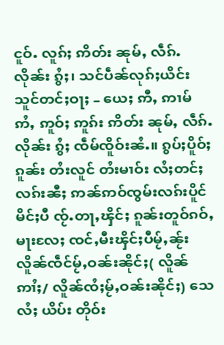ငူဝ်ႉ လူၵ်ႈ ဢိတ်း ၼုမ်ႇ လဵၵ်ႉ လိုၼ်း ၵွႆႈ၊ သင်ပဵၼ်လုၵ်ႈယိင်း သူင်တင်ႈဝႃႈ – ယေႈ ဢီႇ ဢၢမ် ဢႆႇ ဢူဝ်ႈ ဢူၵ်း ဢိတ်း ၼုမ်ႇ လဵၵ်ႉ လိုၼ်း ၵွႆႈ ၸဵမ်ၸိူဝ်းၼႆႉ။ ၵွပ်ႈပိူဝ်ႈၵူၼ်း တႆးလူင် တႆးမၢဝ်း လႆႈတင်ႈ လၵ်းၼီႈ ဢၼ်ဢဝ်ၸွမ်းလၵ်းပိူင် မိင်ႈပီ ၸႂ်ႉတႃႇၾိင်ႈ ၵူၼ်းတူဝ်ၵဝ်ႇမႃးလႄႈ ၸင်ႇမီးၾိင်ႈပီမႂ်ႇၼႂ်းလိူၼ်ၸဵင်မႂ်ႇဝၼ်းၼိုင်ႈ( လိူၼ်ဢၢႆႈ/ လိူၼ်ၸႆႈမႂ်ႇဝၼ်းၼိုင်ႈ) သေလႆႈ ယိပ်း တိုဝ်း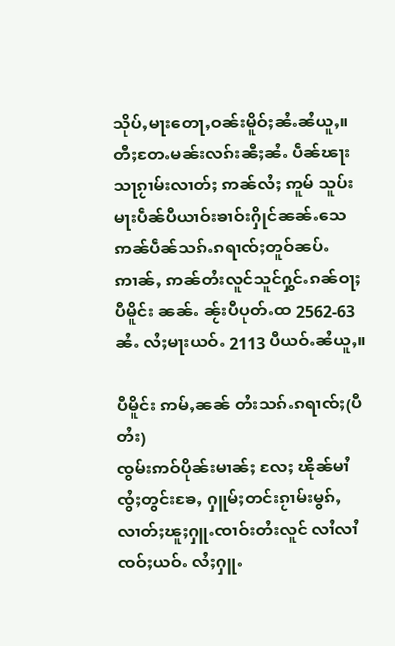သိုပ်ႇမႃးတေႃႇဝၼ်းမိူဝ်ႈၼႆႉၼႆယူႇ။ တီႈတႄႉမၼ်းလၵ်းၼီႈၼႆႉ ပဵၼ်ၽႃးသႃၵႂၢမ်းလၢတ်ႈ ဢၼ်လႆႈ ဢူမ် သူပ်းမႃးပဵၼ်ပီယၢဝ်းၶၢဝ်းႁိုင်ၼၼ်ႉသေ ဢၼ်ပဵၼ်သၵ်ႉၵရၢၸ်ႈတူဝ်ၼပ်ႉဢၢၼ်ႇ ဢၼ်တႆးလူင်သူင်ႁွင်ႉၵၼ်ဝႃႈ ပီမိူင်း ၼၼ်ႉ ၼႂ်းပီပုတ်ႉထ 2562-63 ၼႆႉ လႆႈမႃးယဝ်ႉ 2113 ပီယဝ်ႉၼႆယူႇ။

ပီမိူင်း ဢမ်ႇၼၼ် တႆးသၵ်ႉၵရၢၸ်ႈ(ပီတႆး)
ၸွမ်းဢဝ်ပိုၼ်းမၢၼ်ႈ လႄႈ ၽိုၼ်မၢႆၸွႆႈတွင်းၶႄႇ ႁူမ်ႈတင်းၵႂၢမ်းမွၵ်ႇလၢတ်ႈၽူႈႁူႉၸၢဝ်းတႆးလူင် လၢႆလၢႆၸဝ်ႈယဝ်ႉ လႆႈႁူႉ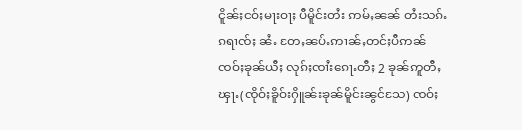ငိူၼ်ႈငဝ်ႈမႃးဝႃႈ ပီမိူင်းတႆး ဢမ်ႇၼၼ် တႆးသၵ်ႉၵရၢၸ်ႈ ၼႆႉ တႄႇၼပ်ႉဢၢၼ်ႇတင်ႈပီဢၼ် ၸဝ်ႈၶုၼ်ယီႈ လုၵ်ႈၸၢႆးၵေႃႉတီႈ 2 ၶုၼ်ဢူတီႇၾႃႉ(ၸိုဝ်ႈၶိူဝ်းႁိူၼ်းၶုၼ်မိူင်းၼွင်သႄ) ၸဝ်ႈ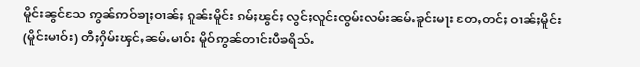မိူင်းၼွင်သႄ ဢွၼ်ဢဝ်ၶႃႈဝၢၼ်ႈ ၵူၼ်းမိူင်း ၵမ်ႈၽွင်ႈ လွင်ႈလူင်းၸွမ်းလမ်းၼမ်ႉၶူင်းမႃး တႄႇတင်ႈ ဝၢၼ်ႈမိူင်း(မိူင်းမၢဝ်း) တီႈႁိမ်းၾင်ႇၼမ်ႉမၢဝ်း မိူဝ်ဢွၼ်တၢင်းပီၶရိသ်ႉ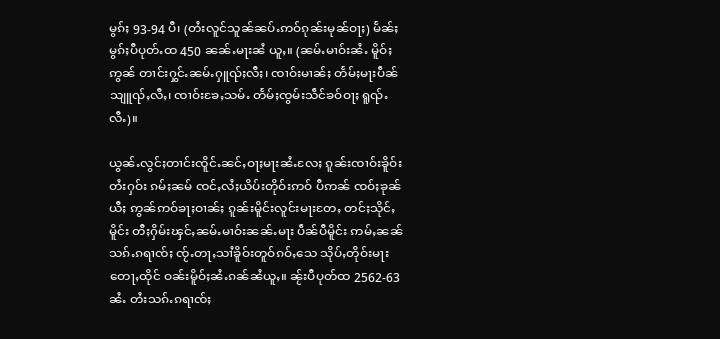မွၵ်ႈ 93-94 ပီ၊ (တႆးလူင်သူၼ်ၼပ်ႉဢဝ်ၵုၼ်းမုၼ်ဝႃႈ) မႅၼ်ႈမွၵ်ႈပီပုတ်ႉထ 450 ၼၼ်ႉမႃးၼႆ ယူႇ။ (ၼမ်ႉမၢဝ်းၼႆႉ မိူဝ်ႈဢွၼ် တၢင်းႁွင်ႉၼမ်ႉႁူၺ်ႈလီႈ၊ ၸၢဝ်းမၢၼ်ႈ တႅမ်ႈမႃးပဵၼ်သျူၺ်ႇလီႇ၊ ၸၢဝ်းၶႄႇသမ်ႉ တႅမ်ႈၸွမ်းသဵင်ၶဝ်ဝႃႈ ရူၺ်ႉလီႉ)။

ယွၼ်ႉလွင်ႈတၢင်းၸိူင်ႉၼင်ႇဝႃႈမႃးၼႆႉလႄႈ ၵူၼ်းၸၢဝ်းၶိူဝ်းတႆးႁဝ်း ၵမ်ႈၼမ် ၸင်ႇလႆႈယိပ်းတိုဝ်းဢဝ် ပီဢၼ် ၸဝ်ႈၶုၼ်ယီႈ ဢွၼ်ဢဝ်ၶႃႈဝၢၼ်ႈ ၵူၼ်းမိူင်းလူင်းမႃးတႄႇ တင်ႈသိုင်ႇမိူင်း တီႈႁိမ်းၾင်ႇၼမ်ႉမၢဝ်းၼၼ်ႉမႃး ပဵၼ်ပီမိူင်း ဢမ်ႇၼၼ် သၵ်ႉၵရၢၸ်ႈ ၸႂ်ႉတႃႇသၢႆၶိူဝ်းတူဝ်ၵဝ်ႇသေ သိုပ်ႇတိုဝ်းမႃးတေႃႇထိုင် ဝၼ်းမိူဝ်ႈၼႆႉၵၼ်ၼႆယူႇ။ ၼႂ်းပီပုတ်ထ 2562-63 ၼႆႉ တႆးသၵ်ႉၵရၢၸ်ႈ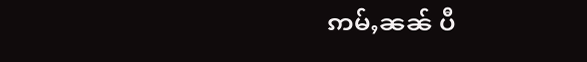ဢမ်ႇၼၼ် ပီ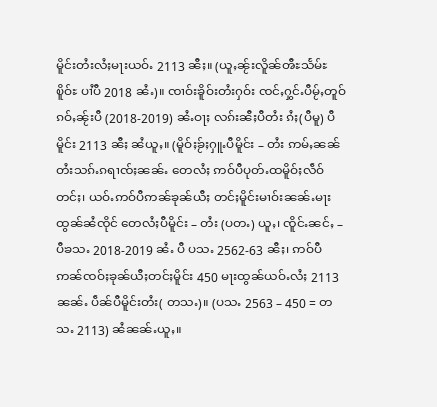မိူင်းတႆးလႆႈမႃးယဝ်ႉ 2113 ၼီႈ။ (ယူႇၼႂ်းလိူၼ်ၻီႊသႅမ်ႊ ၿိူဝ်ႊ ပၢႆပီ 2018 ၼႆႉ)။ ၸၢဝ်းၶိူဝ်းတႆးႁဝ်း ၸင်ႇႁွင်ႉပီမႂ်ႇတူဝ်ၵဝ်ႇၼႂ်းပီ (2018-2019) ၼႆႉဝႃႈ လၵ်းၼီႈပီတႆး ၵႆႈ(ပီမူ) ပီမိူင်း 2113 ၼီႈ ၼႆယူႇ။ (မိူဝ်ႈၶႂ်ႈႁူႉပီမိူင်း – တႆး ဢမ်ႇၼၼ် တႆးသၵ်ႉၵရၢၸ်ႈၼၼ်ႉ တေလႆႈ ဢဝ်ပီပုတ်ႉထမိူဝ်ႈလဵဝ် တင်ႈ၊ ယဝ်ႉဢဝ်ပီဢၼ်ၶုၼ်ယီႈ တင်ႈမိူင်းမၢဝ်းၼၼ်ႉမႃးထွၼ်ၼႆၸိုင် တေလႆႈပီမိူင်း – တႆး (ပတႉ) ယူႇ၊ ၸိူင်ႉၼင်ႇ – ပီၶသႉ 2018-2019 ၼႆႉ ပီ ပသႉ 2562-63 ၼီႈ၊ ဢဝ်ပီ ဢၼ်ၸဝ်ႈၶုၼ်ယီႈတင်ႈမိူင်း 450 မႃးထွၼ်ယဝ်ႉလႆႈ 2113 ၼၼ်ႉ ပဵၼ်ပီမိူင်းတႆး( တသႉ)။ (ပသႉ 2563 – 450 = တသႉ 2113) ၼႆၼၼ်ႉယူႇ။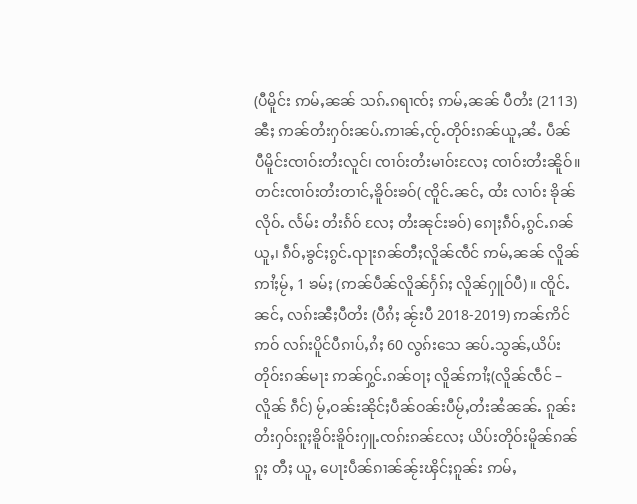(ပီမိူင်း ဢမ်ႇၼၼ် သၵ်ႉၵရၢၸ်ႈ ဢမ်ႇၼၼ် ပီတႆး (2113) ၼီႈ ဢၼ်တႆးႁဝ်းၼပ်ႉဢၢၼ်ႇၸႂ်ႉတိုဝ်းၵၼ်ယူႇၼႆႉ ပဵၼ် ပီမိူင်းၸၢဝ်းတႆးလူင်၊ ၸၢဝ်းတႆးမၢဝ်းလႄႈ ၸၢဝ်းတႆးၼိူဝ်။ တင်းၸၢဝ်းတႆးတၢင်ႇၶိူဝ်းၶဝ်( ၸိူင်ႉၼင်ႇ ထႆး လၢဝ်း ၶိုၼ် လိုဝ်ႉ လႅမ်း တႆးၵႅဝ် လႄႈ တႆးၼုင်းၶဝ်) ၵေႃႈၵဵဝ်ႇၵွင်ႉၵၼ်ယူႇ၊ ၵဵဝ်ႇၶွင်ႈၵွင်ႉၺႃးၵၼ်တီႈလိူၼ်ၸဵင် ဢမ်ႇၼၼ် လိူၼ် ဢၢႆႈမႂ်ႇ 1 ၶမ်ႈ (ဢၼ်ပဵၼ်လိူၼ်ႁႅၵ်ႈ လိူၼ်ႁူဝ်ပီ)။ ၸိူင်ႉၼင်ႇ လၵ်းၼီႈပီတႆး (ပီၵႆႈ ၼႂ်းပီ 2018-2019) ဢၼ်ဢိင် ဢဝ် လၵ်းပိူင်ပီၵၢပ်ႇၵႆႈ 60 လွၵ်းသေ ၼပ်ႉသွၼ်ႇယိပ်းတိုဝ်းၵၼ်မႃး ဢၼ်ႁွင်ႉၵၼ်ဝႃႈ လိူၼ်ဢၢႆႈ(လိူၼ်ၸဵင် – လိူၼ် ၵဵင်) မႂ်ႇဝၼ်းၼိုင်ႈပဵၼ်ဝၼ်းပီမႂ်ႇတႆးၼႆၼၼ်ႉ ၵူၼ်းတႆးႁဝ်းၵူႈၶိူဝ်းၶိူဝ်းႁူႉၸၵ်းၵၼ်လႄႈ ယိပ်းတိုဝ်းမိူၼ်ၵၼ်ၵူႈ တီႈ ယူႇ ပေႃးပဵၼ်ၵၢၼ်ၼႂ်းၾိင်ႈၵူၼ်း ဢမ်ႇ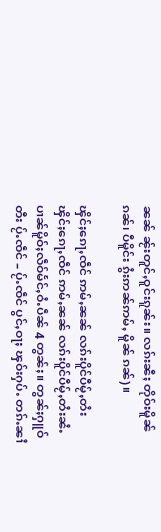ၼၼ် ၼႂ်းတူင်ႇဝူင်းၵူၼ်း။ လၵ်းၼီႈ တိုဝ်းမိူၼ်ၵၼ်၊ ပီမိူင်း ၵွႆးဢၼ်ဢမ်ႇ မိူၼ် ၵၼ်)။

ၾိင်ႈၵေႃႇၸဵင် ဢမ်ႇၼၼ် လၵ်းပိူင်ပီမႂ်ႇတႆး
ၾိင်ႈၵေႃႇၸဵင် ဢမ်ႇၼၼ် လၵ်းပိူင်ပီမႂ်ႇတႆးၼႆႉ ပၢၼ်မိူဝ်ႈလဵဝ်မႅင်ႇဝႆႉပဵၼ် 4 တွၼ်ႈ။ တွၼ်ႈႁူဝ်တီး ပႂ်ႉၸဵင် – ပႂ်ႉၸဵင် ပွင်ႇဝႃႈ ၾဝ်းႁပ်ႉ တၵ်ႉၼၢႆ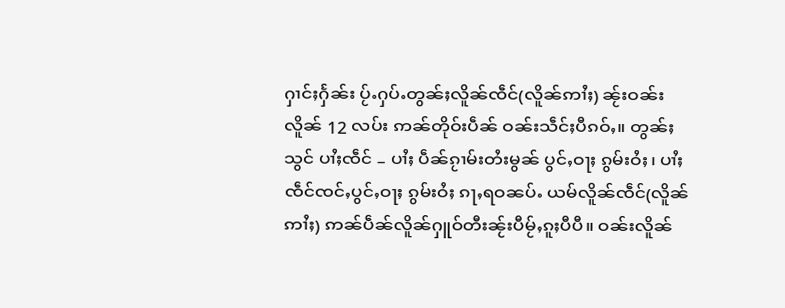ႁၢင်ႈႁႅၼ်း ပႂ်ႉႁပ်ႉတွၼ်ႈလိူၼ်ၸဵင်(လိူၼ်ဢၢႆႈ) ၼႂ်းဝၼ်းလိူၼ် 12 လပ်း ဢၼ်တိုဝ်းပဵၼ် ဝၼ်းသဵင်ႈပီၵဝ်ႇ။ တွၼ်ႈသွင် ပၢႆႈၸဵင် – ပၢႆႈ ပဵၼ်ၵႂၢမ်းတႆးမွၼ် ပွင်ႇဝႃႈ ၵွမ်းဝႆႈ၊ ပၢႆႈၸဵင်ၸင်ႇပွင်ႇဝႃႈ ၵွမ်းဝႆႈ ၵႃႇရဝၼပ်ႉ ယမ်လိူၼ်ၸဵင်(လိူၼ်ဢၢႆႈ) ဢၼ်ပဵၼ်လိူၼ်ႁူဝ်တီးၼႂ်းပီမႂ်ႇၵူႈပီပီ။ ဝၼ်းလိူၼ်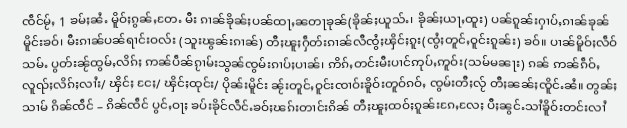ၸဵင်မႂ်ႇ 1 ၶမ်ႈၼႆႉ မိူဝ်ႈၵွၼ်ႇတႄႉ မီး ၵၢၼ်ၶိုၼ်ႈပၼ်ထႃႇၼတႃၶုၼ်(ၶိုၼ်ႈယူသ်ႉ၊ ၶိုၼ်ႈယႃႇထူး) ပၼ်ၵူၼ်းႁၢပ်ႇၵၢၼ်ၶုၼ်မိူင်းၶဝ်၊ မီးၵၢၼ်ပၼ်ရၢင်းဝလ်း (သူးၽွၼ်းၵၢၼ်) တီႈၽူႈႁဵတ်းၵၢၼ်လီၸွႆႈၾိင်ႈၵူး(ၸွႆႈတူင်ႇဝူင်းၵူၼ်း) ၶဝ်။ ပၢၼ်မိူဝ်ႈလဵဝ်သမ်ႉ ပွတ်းၼႂ်ထွမ်ႇလိၵ်ႈ ဢၼ်ပဵၼ်ၵႂၢမ်းသွၼ်ၸွမ်းၵၢပ်ႈပၢၼ်၊ ဢိၵ်ႇတင်းမီးပၢင်ဢုပ်ႇဢူဝ်း(သမ်မၼႃး) ၵၼ် ဢၼ်ၵဵဝ်ႇလူၺ်ႈလိၵ်ႈလၢႆး/ ၾိင်ႈ ငႄႈ/ ၾိင်ႈထုင်း/ ပိုၼ်းမိူင်း ၼႂ်းတူင်ႇဝူင်းၸၢဝ်းၶိူဝ်းတူဝ်ၵဝ်ႇ ၸွမ်းတီႈလႂ် တီႈၼၼ်ႈၸိူင်ႉၼႆ။ တွၼ်ႈသၢမ် ၵိၼ်ၸဵင် – ၵိၼ်ၸဵင် ပွင်ႇဝႃႈ ၶပ်းၶိုင်လဵင်ႉၶဝ်ႈၽၵ်းတၢင်းၵိၼ် တီႈၽူႈထဝ်ႈၵူၼ်းၵႄႇလႄႈ ပီႈၼွင်ႉသၢႆၶိူဝ်းတင်းလၢႆ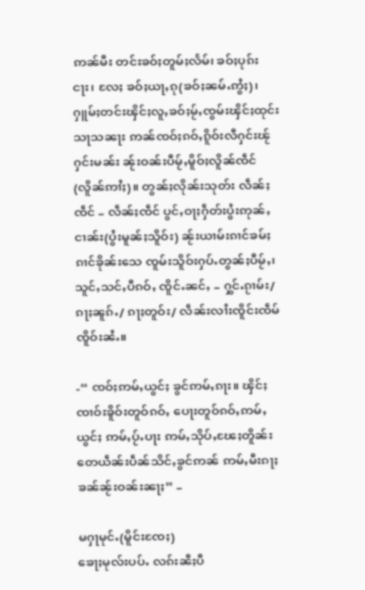ဢၼ်မီး တင်းၶဝ်ႈတူမ်ႈလႅမ်၊ ၶဝ်ႈပုၵ်းငႃး၊ လႄႈ ၶဝ်ႈယႃႇၵု(ၶဝ်ႈၼမ်ႉဢွႆႈ)၊ ႁူမ်ႈတင်းၾိင်ႈလူႇၶဝ်ႈမႂ်ႇၸွမ်းၾိင်ႈထုင်းသႃသၼႃး ဢၼ်ၸဝ်ႈၵဝ်ႇၵိူဝ်းလီႁင်းၽႂ်ႁင်းမၼ်း ၼႂ်းဝၼ်းပီမႂ်ႇမိူဝ်ႈလိူၼ်ၸဵင်(လိူၼ်ဢၢႆႈ)။ တွၼ်ႈလိုၼ်းသုတ်း လဵၼ်ႈၸဵင် – လဵၼ်ႈၸဵင် ပွင်ႇဝႃႈႁဵတ်းပွႆးဢုၼ်ႇငၢၼ်း(ပွႆးမူၼ်ႈသိူဝ်း) ၼႂ်းယၢမ်းၵၢင်ၶမ်ႈၵၢင်ၶိုၼ်းသေ ၸူမ်းသိူဝ်းႁပ်ႉတွၼ်ႈပီမႂ်ႇ၊ သူင်ႇသင်ႇပီၵဝ်ႇ ၸိူင်ႉၼင်ႇ – ႁွင်ႉၵႂၢမ်း/ ၵႃႈၼူၵ်ႉ/ ၵႃႈတူဝ်း/ လဵၼ်းလၢႆးၸိူင်းၸဵမ် ၸိူဝ်းၼႆႉ။

-“ ၸဝ်ႈဢမ်ႇယွင်ႈ ၶွင်ဢမ်ႇၵႃး။ ၾိင်ႈၸၢဝ်းၶိူဝ်းတူဝ်ၵဝ်ႇ ပေႃးတူဝ်ၵဝ်ႇဢမ်ႇယွင်ႈ ဢမ်ႇပႂ်ႉပႃး ဢမ်ႇသိုပ်ႇၽႄႈတိူၼ်း တေယဵၼ်းပဵၼ်သိင်ႇၶွင်ဢၼ် ဢမ်ႇမီးၵႃႈၶၼ်ၼႂ်းဝၼ်းၼႃႈ” –

မႁႃမုင်ႉ(မိူင်းၸႄႈ)
ၶေႃႈမုလ်းပပ်ႉ လၵ်းၼီႈပီ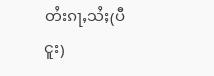တႆးၵႃႇသႆႈ(ပီငူး)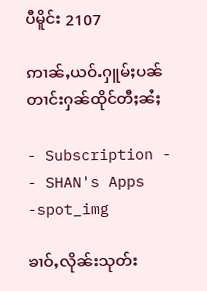ပီမိူင်း 2107

ဢၢၼ်ႇယဝ်ႉႁူမ်ႈပၼ်တၢင်းႁၼ်ထိုင်တီႈၼႆႈ

- Subscription -
- SHAN's Apps -spot_img

ၶၢဝ်ႇလိုၼ်းသုတ်း